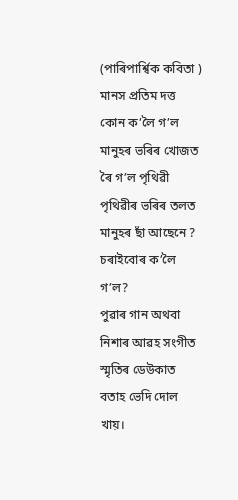(পাৰিপার্শ্বিক কবিতা )
মানস প্রতিম দত্ত
কোন ক’লৈ গ’ল
মানুহৰ ভৰিৰ খোজত ৰৈ গ’ল পৃথিৱী
পৃথিৱীৰ ভৰিৰ তলত
মানুহৰ ছাঁ আছেনে ?
চৰাইবোৰ ক’লৈ গ’ল?
পুৱাৰ গান অথবা নিশাৰ আৱহ সংগীত
স্মৃতিৰ ডেউকাত বতাহ ভেদি দোল খায়।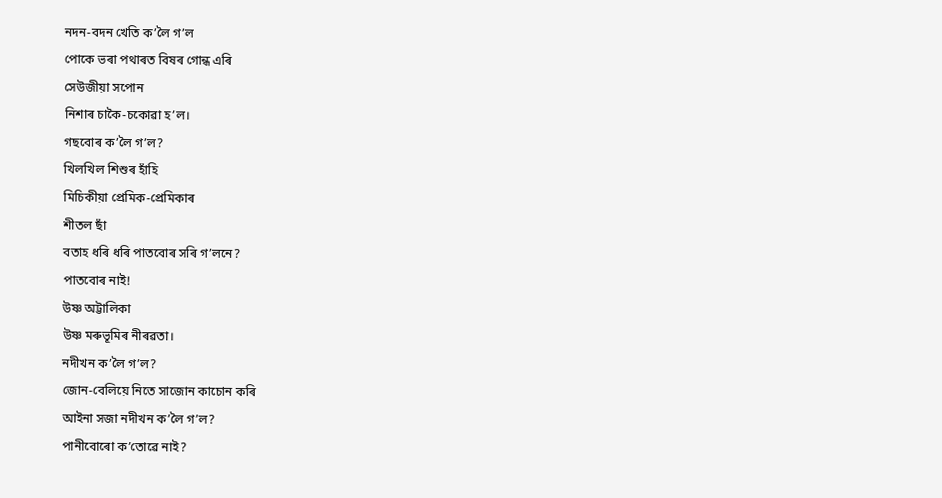নদন-বদন খেতি ক’লৈ গ’ল
পোকে ভৰা পথাৰত বিষৰ গোন্ধ এৰি
সেউজীয়া সপোন
নিশাৰ চাকৈ-চকোৱা হ’ল।
গছবোৰ ক’লৈ গ’ল?
খিলখিল শিশুৰ হাঁহি
মিচিকীয়া প্রেমিক-প্রেমিকাৰ
শীতল ছাঁ
বতাহ ধৰি ধৰি পাতবোৰ সৰি গ’লনে?
পাতবোৰ নাই!
উষ্ণ অট্টালিকা
উষ্ণ মৰুভূমিৰ নীৰৱতা।
নদীখন ক’লৈ গ’ল?
জোন-বেলিয়ে নিতে সাজোন কাচোন কৰি
আইনা সজা নদীখন ক’লৈ গ’ল?
পানীবোৰো ক’তোৱে নাই?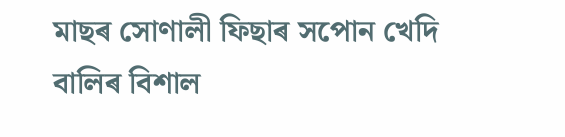মাছৰ সোণালী ফিছাৰ সপোন খেদি
বালিৰ বিশাল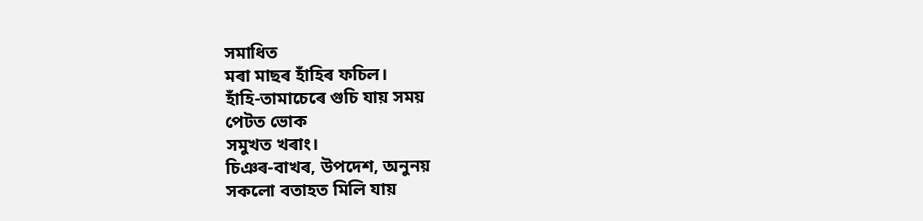সমাধিত
মৰা মাছৰ হাঁহিৰ ফচিল।
হাঁহি-তামাচেৰে গুচি যায় সময়
পেটত ভোক
সমুখত খৰাং।
চিঞৰ-বাখৰ, উপদেশ, অনুনয়
সকলো বতাহত মিলি যায়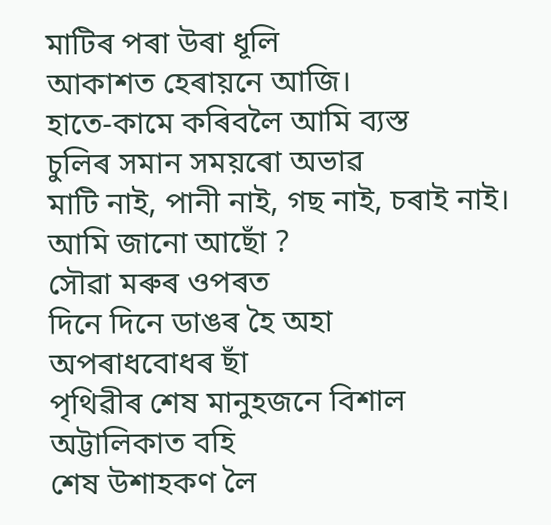মাটিৰ পৰা উৰা ধূলি
আকাশত হেৰায়নে আজি।
হাতে-কামে কৰিবলৈ আমি ব্যস্ত
চুলিৰ সমান সময়ৰো অভাৱ
মাটি নাই, পানী নাই, গছ নাই, চৰাই নাই।
আমি জানো আছোঁ ?
সৌৱা মৰুৰ ওপৰত
দিনে দিনে ডাঙৰ হৈ অহা
অপৰাধবোধৰ ছাঁ
পৃথিৱীৰ শেষ মানুহজনে বিশাল অট্টালিকাত বহি
শেষ উশাহকণ লৈ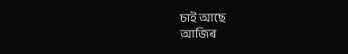চাই আছে
আজিৰ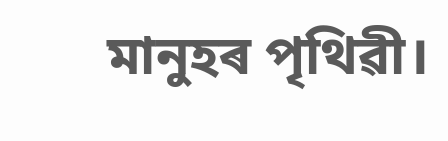মানুহৰ পৃথিৱী।